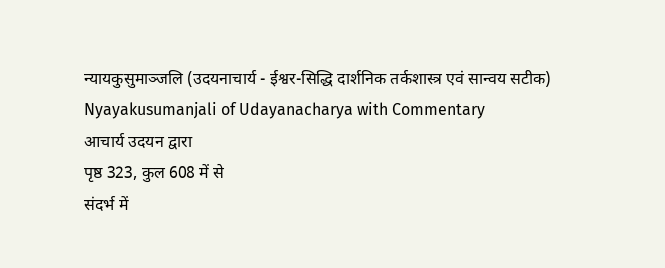न्यायकुसुमाञ्जलि (उदयनाचार्य - ईश्वर-सिद्धि दार्शनिक तर्कशास्त्र एवं सान्वय सटीक)
Nyayakusumanjali of Udayanacharya with Commentary
आचार्य उदयन द्वारा
पृष्ठ 323, कुल 608 में से
संदर्भ में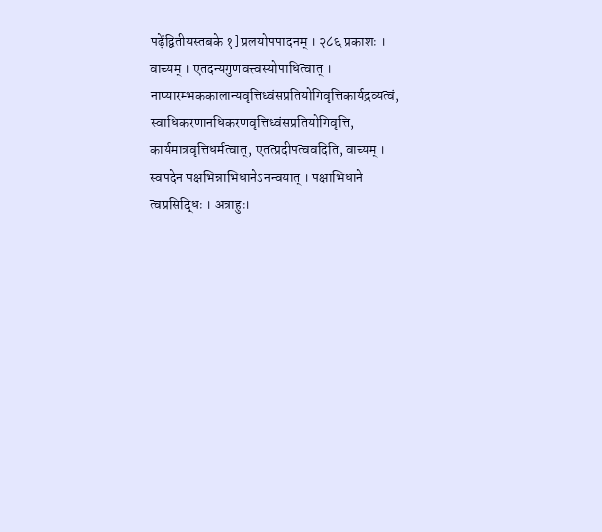पढ़ेंद्वितीयस्तबके १] प्रलयोपपादनम् । २८६ प्रकाशः । वाच्यम् । एतदन्यगुणवत्त्वस्योपाधित्वात् । नाप्यारम्भककालान्यवृत्तिध्वंसप्रतियोगिवृत्तिकार्यद्रव्यत्वं, स्वाधिकरणानधिकरणवृत्तिध्वंसप्रतियोगिवृत्ति, कार्यमात्रवृत्तिधर्मत्वात्, एतत्प्रदीपत्ववदिति, वाच्यम् । स्वपदेन पक्षभिन्नाभिधानेऽनन्वयात् । पक्षाभिधाने त्वप्रसिद्धिः । अत्राहुः।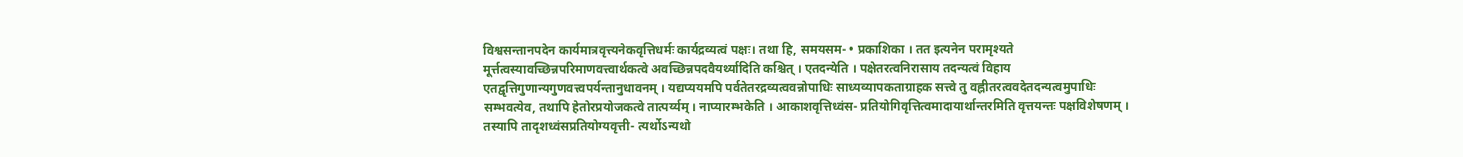विश्वसन्तानपदेन कार्यमात्रवृत्त्यनेकवृत्तिधर्मः कार्यद्रव्यत्वं पक्षः। तथा हि, समयसम- • प्रकाशिका । तत इत्यनेन परामृश्यते मूर्त्तत्वस्यावच्छिन्नपरिमाणवत्त्वार्थकत्वे अवच्छिन्नपदवैयर्थ्यादिति कश्चित् । एतदन्येति । पक्षेतरत्वनिरासाय तदन्यत्वं विहाय एतद्वृत्तिगुणान्यगुणवत्त्वपर्यन्तानुधावनम् । यद्यप्ययमपि पर्वतेतरद्रव्यत्ववन्नोपाधिः साध्यव्यापकताग्राहक सत्त्वे तु वह्नीतरत्ववदेतदन्यत्वमुपाधिः सम्भवत्येव, तथापि हेतोरप्रयोजकत्वे तात्पर्य्यम् । नाप्यारम्भकेति । आकाशवृत्तिध्वंस- प्रतियोगिवृत्तित्वमादायार्थान्तरमिति वृत्तयन्तः पक्षविशेषणम् । तस्यापि तादृशध्वंसप्रतियोग्यवृत्ती- त्यर्थोऽन्यथो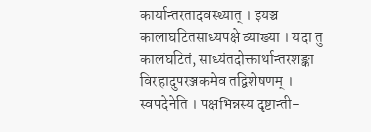कार्यान्तरतादवस्थ्यात् । इयञ्च कालाघटितसाध्यपक्षे व्याख्या । यदा तु कालघटितं, साध्यंतदोक्तार्थान्तरशङ्का विरहादुपरञ्जकमेव तद्विशेषणम् । स्वपदेनेति । पक्षभिन्नस्य दृष्टान्ती-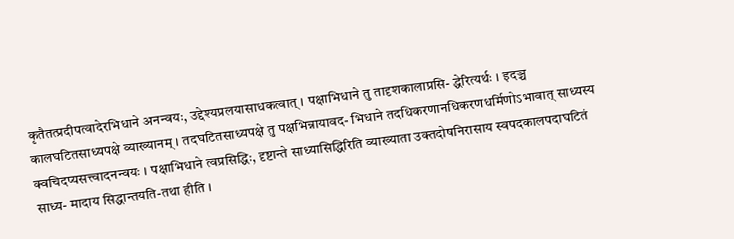कृतैतत्प्रदीपत्वादेरभिधाने अनन्वयः, उद्देश्यप्रलयासाधकत्वात् । पक्षाभिधाने तु तादृशकालाप्रसि- द्धेरित्यर्थः । इदञ्च कालघटितसाध्यपक्षे व्याख्यानम् । तदघटितसाध्यपक्षे तु पक्षभिन्नायावद- भिधाने तदधिकरणानधिकरणधर्मिणोऽभावात् साध्यस्य क्वचिदप्यसत्त्वादनन्वयः । पक्षाभिधाने त्वप्रसिद्धिः, दृष्टान्ते साध्यासिद्धिरिति व्याख्याता उक्तदोषनिरासाय स्वपदकालपदाघटितं साध्य- मादाय सिद्धान्तयति-तथा हीति ।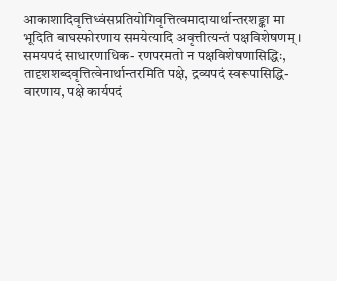आकाशादिवृत्तिध्वंसप्रतियोगिवृत्तित्वमादायार्थान्तरशङ्का मा भूदिति बाघस्फोरणाय समयेत्यादि अवृत्तीत्यन्तं पक्षविशेषणम् । समयपदं साधारणाधिक- रणपरमतो न पक्षविशेषणासिद्धिः, तादृशशब्दवृत्तित्वेनार्थान्तरमिति पक्षे, द्रव्यपदं स्वरूपासिद्धि- वारणाय, पक्षे कार्यपदं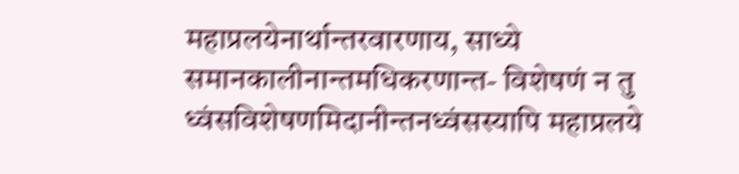महाप्रलयेनार्थान्तरवारणाय, साध्ये समानकालीनान्तमधिकरणान्त- विशेषणं न तु ध्वंसविशेषणमिदानीन्तनध्वंसस्यापि महाप्रलये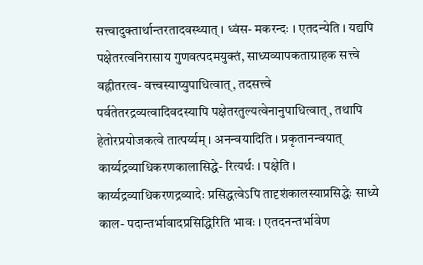सत्त्वादुक्तार्थान्तरतादवस्थ्यात् । ध्वंस- मकरन्दः । एतदन्येति । यद्यपि पक्षेतरत्वनिरासाय गुणवत्पदमयुक्तं, साध्यव्यापकताग्राहक सत्त्वे वह्नीतरत्व- वत्त्वस्याप्युपाधित्वात्, तदसत्त्वे पर्वतेतरद्रव्यत्वादिवदस्यापि पक्षेतरतुल्यत्वेनानुपाधित्वात्, तथापि हेतोरप्रयोजकत्वे तात्पर्य्यम् । अनन्वयादिति । प्रकृतानन्वयात् कार्य्यद्रव्याधिकरणकालासिद्धे- रित्यर्थः । पक्षेति । कार्य्यद्रव्याधिकरणद्रव्यादेः प्रसिद्धत्वेऽपि तादृशंकालस्याप्रसिद्धेः साध्ये काल- पदान्तर्भावादप्रसिद्धिरिति भावः । एतदनन्तर्भावेण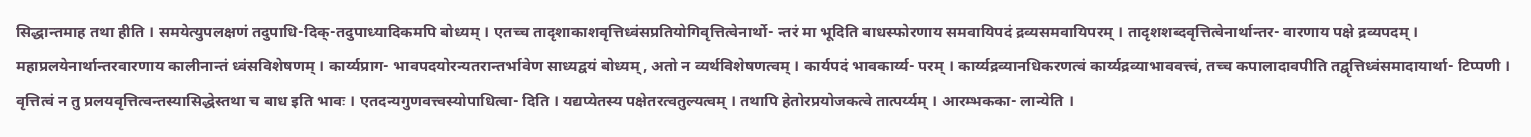सिद्धान्तमाह तथा हीति । समयेत्युपलक्षणं तदुपाधि-दिक्-तदुपाध्यादिकमपि बोध्यम् । एतच्च तादृशाकाशवृत्तिध्वंसप्रतियोगिवृत्तित्वेनार्थो- न्तरं मा भूदिति बाधस्फोरणाय समवायिपदं द्रव्यसमवायिपरम् । तादृशशब्दवृत्तित्वेनार्थान्तर- वारणाय पक्षे द्रव्यपदम् । महाप्रलयेनार्थान्तरवारणाय कालीनान्तं ध्वंसविशेषणम् । कार्य्यप्राग- भावपदयोरन्यतरान्तर्भावेण साध्यद्वयं बोध्यम्, अतो न व्यर्थविशेषणत्वम् । कार्यपदं भावकार्य्य- परम् । कार्य्यद्रव्यानधिकरणत्वं कार्य्यद्रव्याभाववत्त्वं, तच्च कपालादावपीति तद्वृत्तिध्वंसमादायार्था- टिप्पणी । वृत्तित्वं न तु प्रलयवृत्तित्वन्तस्यासिद्धेस्तथा च बाध इति भावः । एतदन्यगुणवत्त्वस्योपाधित्वा- दिति । यद्यप्येतस्य पक्षेतरत्वतुल्यत्वम् । तथापि हेतोरप्रयोजकत्वे तात्पर्य्यम् । आरम्भकका- लान्येति ।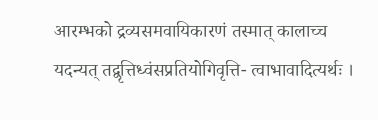आरम्भको द्रव्यसमवायिकारणं तस्मात् कालाच्च यदन्यत् तद्वृत्तिध्वंसप्रतियोगिवृत्ति- त्वाभावादित्यर्थः ।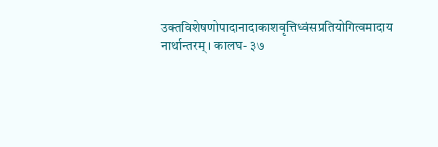उक्तविशेषणोपादानादाकाशवृत्तिध्वंसप्रतियोगित्वमादाय नार्थान्तरम् । कालघ- ३७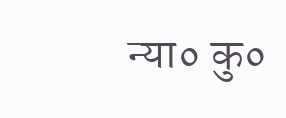न्या० कु०